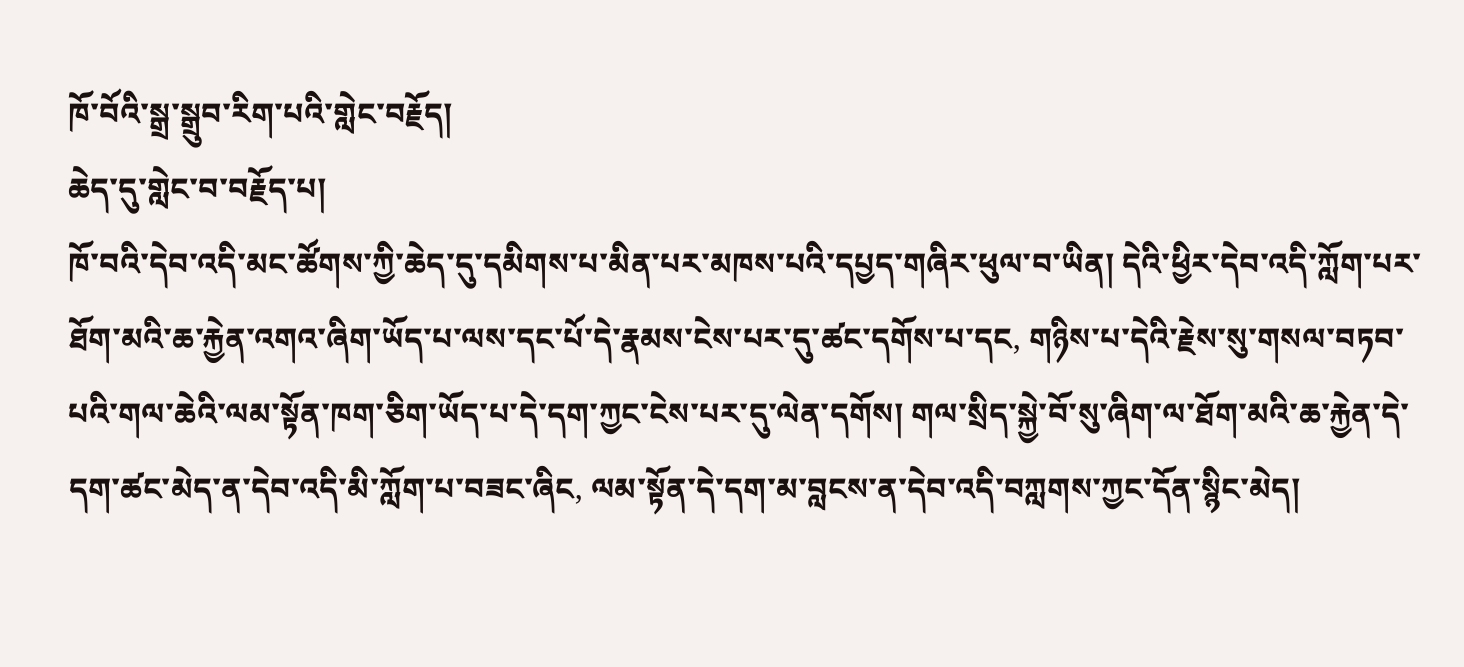ཁོ་བོའི་སྒྲ་སྒྲུབ་རིག་པའི་གླེང་བརྗོད།
ཆེད་དུ་གླེང་བ་བརྗོད་པ།
ཁོ་བའི་དེབ་འདི་མང་ཚོགས་ཀྱི་ཆེད་དུ་དམིགས་པ་མིན་པར་མཁས་པའི་དཔྱད་གཞིར་ཕུལ་བ་ཡིན། དེའི་ཕྱིར་དེབ་འདི་ཀློག་པར་ཐོག་མའི་ཆ་རྐྱེན་འགའ་ཞིག་ཡོད་པ་ལས་དང་པོ་དེ་རྣམས་ངེས་པར་དུ་ཚང་དགོས་པ་དང, གཉིས་པ་དེའི་རྗེས་སུ་གསལ་བཏབ་པའི་གལ་ཆེའི་ལམ་སྟོན་ཁག་ཅིག་ཡོད་པ་དེ་དག་ཀྱང་ངེས་པར་དུ་ལེན་དགོས། གལ་སྲིད་སྐྱེ་བོ་སུ་ཞིག་ལ་ཐོག་མའི་ཆ་རྐྱེན་དེ་དག་ཚང་མེད་ན་དེབ་འདི་མི་ཀློག་པ་བཟང་ཞིང, ལམ་སྟོན་དེ་དག་མ་བླངས་ན་དེབ་འདི་བཀླགས་ཀྱང་དོན་སྙིང་མེད།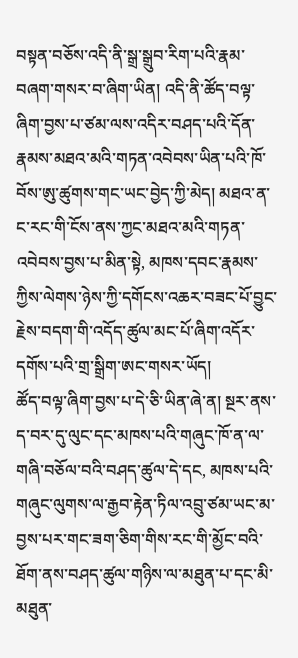བསྟན་བཅོས་འདི་ནི་སྒྲ་སྒྲུབ་རིག་པའི་རྣམ་བཞག་གསར་བ་ཞིག་ཡིན། འདི་ནི་ཚོད་བལྟ་ཞིག་བྱས་པ་ཙམ་ལས་འདིར་བཤད་པའི་དོན་རྣམས་མཐའ་མའི་གཏན་འབེབས་ཡིན་པའི་ཁོ་བོས་ཨུ་ཚུགས་གང་ཡང་བྱེད་ཀྱི་མེད། མཐའ་ན་ང་རང་གི་ངོས་ནས་ཀྱང་མཐའ་མའི་གཏན་འབེབས་བྱས་པ་མིན་སྟེ, མཁས་དབང་རྣམས་ཀྱིས་ལེགས་ཉེས་ཀྱི་དགོངས་འཆར་བཟང་པོ་བྱུང་རྗེས་བདག་གི་འདོད་ཚུལ་མང་པོ་ཞིག་འདོར་དགོས་པའི་གྲ་སྒྲིག་ཨང་གསར་ཡོད།
ཚོད་བལྟ་ཞིག་བྱས་པ་དེ་ཅི་ཡིན་ཞེ་ན། སྔར་ནས་ད་བར་དུ་ལུང་དང་མཁས་པའི་གཞུང་ཁོ་ན་ལ་གཞི་བཅོལ་བའི་བཤད་ཚུལ་དེ་དང, མཁས་པའི་གཞུང་ལུགས་ལ་རྒྱབ་རྟེན་ཏིལ་འབྲུ་ཙམ་ཡང་མ་བྱས་པར་གང་ཟག་ཅིག་གིས་རང་གི་མྱོང་བའི་ཐོག་ནས་བཤད་ཚུལ་གཉིས་ལ་མཐུན་པ་དང་མི་མཐུན་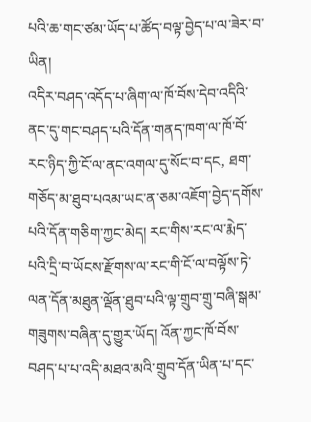པའི་ཆ་གང་ཙམ་ཡོད་པ་ཚོད་བལྟ་བྱེད་པ་ལ་ཟེར་བ་ཡིན།
འདིར་བཤད་འདོད་པ་ཞིག་ལ་ཁོ་བོས་དེབ་འདིའི་ནང་དུ་གང་བཤད་པའི་དོན་གནད་ཁག་ལ་ཁོ་བོ་རང་ཉིད་ཀྱི་ངོ་ལ་ནང་འགལ་དུ་སོང་བ་དང, ཐག་གཅོད་མ་ཐུབ་པའམ་ཡང་ན་ཅམ་འཇོག་བྱེད་དགོས་པའི་དོན་གཅིག་ཀྱང་མེད། རང་གིས་རང་ལ་རྨེད་པའི་དྲི་བ་ཡོངས་རྫོགས་ལ་རང་གི་ངོ་ལ་བལྟོས་ཏེ་ལན་དོན་མཐུན་ལྡོན་ཐུབ་པའི་ལྟ་གྲུབ་གྲུ་བཞི་སྒམ་གཟུགས་བཞིན་དུ་གྱུར་ཡོད། འོན་ཀྱང་ཁོ་བོས་བཤད་པ་པ་འདི་མཐའ་མའི་གྲུབ་དོན་ཡིན་པ་དང་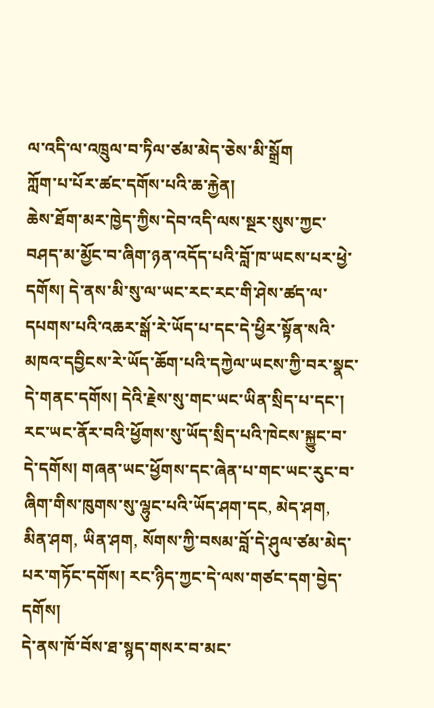ལ་འདི་ལ་འཁྲུལ་བ་ཏིལ་ཙམ་མེད་ཅེས་མི་སྒྲོག
ཀློག་པ་པོར་ཚང་དགོས་པའི་ཆ་རྐྱེན།
ཆེས་ཐོག་མར་ཁྱེད་ཀྱིས་དེབ་འདི་ལས་སྔར་སུས་ཀྱང་བཤད་མ་མྱོང་བ་ཞིག་ཉན་འདོད་པའི་བློ་ཁ་ཡངས་པར་ཕྱེ་དགོས། དེ་ནས་མི་སུ་ལ་ཡང་རང་རང་གི་ཤེས་ཚད་ལ་དཔགས་པའི་འཆར་སྒོ་རེ་ཡོད་པ་དང་དེ་ཕྱིར་སྟོན་སའི་མཁའ་དབྱིངས་རེ་ཡོད་ཆོག་པའི་དཀྱེལ་ཡངས་ཀྱི་བར་སྣང་དེ་གནང་དགོས། དེའི་རྗེས་སུ་གང་ཡང་ཡིན་སྲིད་པ་དང་། རང་ཡང་ནོར་བའི་ཕྱོགས་སུ་ཡོད་སྲིད་པའི་ཁེངས་སྐྱུང་བ་དེ་དགོས། གཞན་ཡང་ཕྱོགས་དང་ཞེན་པ་གང་ཡང་རུང་བ་ཞིག་གིས་ཁུགས་སུ་ལྷུང་པའི་ཡོད་ཤག་དང, མེད་ཤག, མིན་ཤག, ཡིན་ཤག, སོགས་ཀྱི་བསམ་བློ་དེ་ཤུལ་ཙམ་མེད་པར་གཏོང་དགོས། རང་ཉིད་ཀྱང་དེ་ལས་གཙང་དག་བྱེད་དགོས།
དེ་ནས་ཁོ་བོས་ཐ་སྙད་གསར་བ་མང་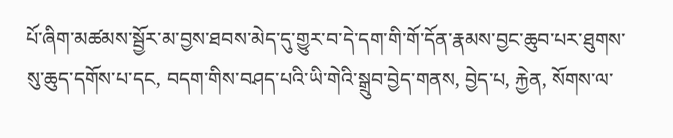པོ་ཞིག་མཚམས་སྦྱོར་མ་བྱས་ཐབས་མེད་དུ་གྱུར་བ་དེ་དག་གི་གོ་དོན་རྣམས་བྱང་ཆུབ་པར་ཐུགས་སུ་ཆུད་དགོས་པ་དང, བདག་གིས་བཤད་པའི་ཡི་གེའི་སྒྲུབ་བྱེད་གནས, བྱེད་པ, རྐྱེན, སོགས་ལ་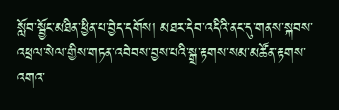སློབ་སྦྱོང་མཐིན་ཕྱིན་པ་བྱེད་དགོས། མཐར་དེབ་འདིའི་ནང་དུ་གནས་སྐབས་འཕྲལ་སེལ་གྱིས་གཏན་འབེབས་བྱས་པའི་སྒྲ་རྟགས་སམ་མཚོན་རྟགས་འགའ་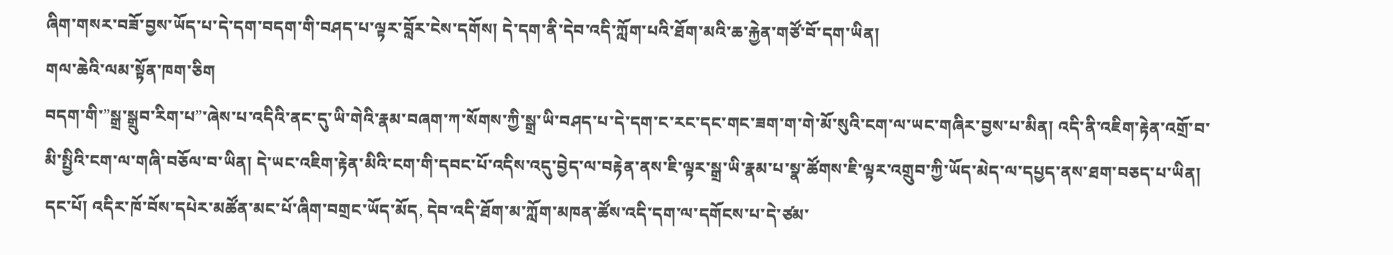ཞིག་གསར་བཟོ་བྱས་ཡོད་པ་དེ་དག་བདག་གི་བཤད་པ་ལྟར་བློར་ངེས་དགོས། དེ་དག་ནི་དེབ་འདི་ཀློག་པའི་ཐོག་མའི་ཆ་རྐྱེན་གཙོ་བོ་དག་ཡིན།
གལ་ཆེའི་ལམ་སྟོན་ཁག་ཅིག
བདག་གི་”སྒྲ་སྒྲུབ་རིག་པ”་ཞེས་པ་འདིའི་ནང་དུ་ཡི་གེའི་རྣམ་བཞག་ཀ་སོགས་ཀྱི་སྒྲ་ཡི་བཤད་པ་དེ་དག་ང་རང་དང་གང་ཟག་ག་གེ་མོ་སུའི་ངག་ལ་ཡང་གཞིར་བྱས་པ་མིན། འདི་ནི་འཇིག་རྟེན་འགྲོ་བ་མི་སྤྱིའི་ངག་ལ་གཞི་བཅོལ་བ་ཡིན། དེ་ཡང་འཇིག་རྟེན་མིའི་ངག་གི་དབང་པོ་འདིས་འདུ་བྱེད་ལ་བརྟེན་ནས་ཇི་ལྟར་སྒྲ་ཡི་རྣམ་པ་སྣ་ཚོགས་ཇི་ལྟར་འགྲུབ་ཀྱི་ཡོད་མེད་ལ་དཔྱད་ནས་ཐག་བཅད་པ་ཡིན།
དང་པོ། འདིར་ཁོ་བོས་དཔེར་མཚོན་མང་པོ་ཞིག་བགྲང་ཡོད་མོད, དེབ་འདི་ཐོག་མ་ཀློག་མཁན་ཚོས་འདི་དག་ལ་དགོངས་པ་དེ་ཙམ་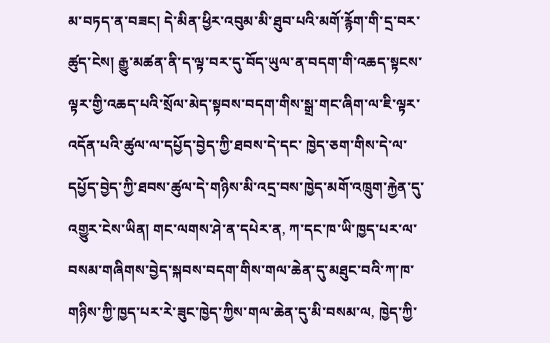མ་བཏད་ན་བཟང། དེ་མིན་ཕྱིར་འབུམ་མི་ཐུབ་པའི་མགོ་རྙོག་གི་དྲ་བར་ཚུད་ངེས། རྒྱུ་མཚན་ནི་ད་ལྟ་བར་དུ་བོད་ཡུལ་ན་བདག་གི་འཆད་སྟངས་ལྟར་གྱི་འཆད་པའི་སྲོལ་མེད་སྟབས་བདག་གིས་སྒྲ་གང་ཞིག་ལ་ཇི་ལྟར་འདོན་པའི་ཚུལ་ལ་དཔྱོད་བྱེད་ཀྱི་ཐབས་དེ་དང་ ཁྱེད་ཅག་གིས་དེ་ལ་དཔྱོད་བྱེད་ཀྱི་ཐབས་ཚུལ་དེ་གཉིས་མི་འདྲ་བས་ཁྱེད་མགོ་འཁྲུག་རྐྱེན་དུ་འགྱུར་ངེས་ཡིན། གང་ལགས་ཤེ་ན་དཔེར་ན, ཀ་དང་ཁ་ཡི་ཁྱད་པར་ལ་བསམ་གཞིགས་བྱེད་སྐབས་བདག་གིས་གལ་ཆེན་དུ་མཐུང་བའི་ཀ་ཁ་གཉིས་ཀྱི་ཁྱད་པར་རེ་ཟུང་ཁྱེད་ཀྱིས་གལ་ཆེན་དུ་མི་བསམ་ལ, ཁྱེད་ཀྱི་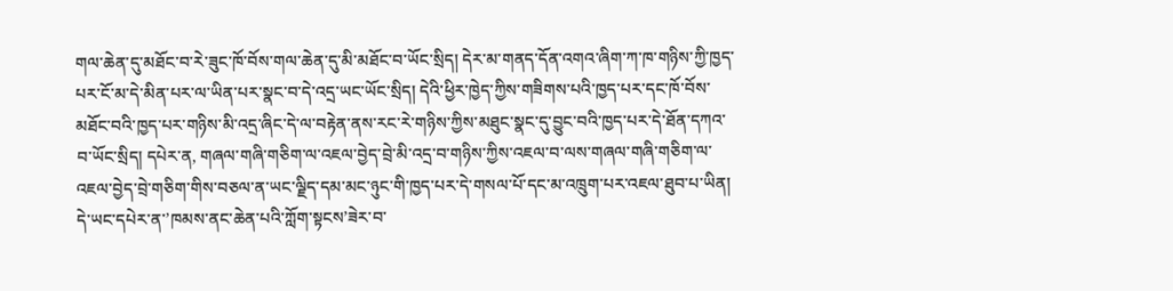གལ་ཆེན་དུ་མཐོང་བ་རེ་ཟུང་ཁོ་བོས་གལ་ཆེན་དུ་མི་མཐོང་བ་ཡོང་སྲིད། དེར་མ་གནད་དོན་འགའ་ཞིག་ཀ་ཁ་གཉིས་ཀྱི་ཁྱད་པར་ངོ་མ་དེ་མིན་པར་ལ་ཡིན་པར་སྣང་བ་དེ་འདྲ་ཡང་ཡོང་སྲིད། དེའི་ཕྱིར་ཁྱེད་ཀྱིས་གཟིགས་པའི་ཁྱད་པར་དང་ཁོ་བོས་མཐོང་བའི་ཁྱད་པར་གཉིས་མི་འདྲ་ཞིང་དེ་ལ་བརྟེན་ནས་རང་རེ་གཉིས་ཀྱིས་མཐུང་སྣང་དུ་བྱུང་བའི་ཁྱད་པར་དེ་ཐོན་དཀའ་བ་ཡོང་སྲིད། དཔེར་ན, གཞལ་གཞི་གཅིག་ལ་འཇལ་བྱེད་བྲེ་མི་འདྲ་བ་གཉིས་ཀྱིས་འཇལ་བ་ལས་གཞལ་གཞི་གཅིག་ལ་འཇལ་བྱེད་བྲེ་གཅིག་གིས་བཅལ་ན་ཡང་ལྗིད་དམ་མང་ཉུང་གི་ཁྱད་པར་དེ་གསལ་པོ་དང་མ་འཁྲུག་པར་འཇལ་ཐུབ་པ་ཡིན།
དེ་ཡང་དཔེར་ན་’ཁམས་ནང་ཆེན་པའི་ཀློག་སྟངས’ཟེར་བ་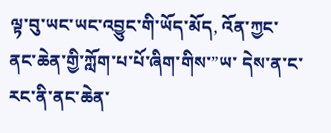ལྟ་བུ་ཡང་ཡང་འབྱུང་གི་ཡོད་མོད, འོན་ཀྱང་ནང་ཆེན་གྱི་ཀློག་པ་པོ་ཞིག་གིས་”ཡ་ དེས་ན་ང་རང་ནི་ནང་ཆེན་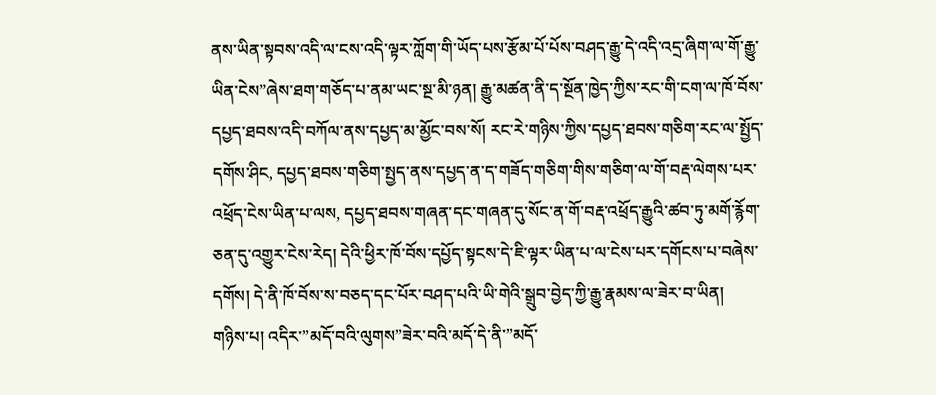ནས་ཡིན་སྟབས་འདི་ལ་ངས་འདི་ལྟར་ཀློག་གི་ཡོད་པས་རྩོམ་པོ་པོས་བཤད་རྒྱུ་དེ་འདི་འདྲ་ཞིག་ལ་གོ་རྒྱུ་ཡིན་ངེས”ཞེས་ཐག་གཅོད་པ་ནམ་ཡང་སྔ་མི་ཉན། རྒྱུ་མཚན་ནི་ད་སྔོན་ཁྱེད་ཀྱིས་རང་གི་ངག་ལ་ཁོ་བོས་དཔྱད་ཐབས་འདི་བཀོལ་ནས་དཔྱད་མ་མྱོང་བས་སོ། རང་རེ་གཉིས་ཀྱིས་དཔྱད་ཐབས་གཅིག་རང་ལ་སྤྱོད་དགོས་ཤིང, དཔྱད་ཐབས་གཅིག་སྤྱད་ནས་དཔྱད་ན་ད་གཟོད་གཅིག་གིས་གཅིག་ལ་གོ་བརྡ་ལེགས་པར་འཕྲོད་ངེས་ཡིན་པ་ལས, དཔྱད་ཐབས་གཞན་དང་གཞན་དུ་སོང་ན་གོ་བརྡ་འཕྲོད་རྒྱུའི་ཚབ་ཏུ་མགོ་རྙོག་ཅན་དུ་འགྱུར་ངེས་རེད། དེའི་ཕྱིར་ཁོ་བོས་དཔྱོད་སྟངས་དེ་ཇི་ལྟར་ཡིན་པ་ལ་ངེས་པར་དགོངས་པ་བཞེས་དགོས། དེ་ནི་ཁོ་བོས་ས་བཅད་དང་པོར་བཤད་པའི་ཡི་གེའི་སྒྲུབ་བྱེད་ཀྱི་རྒྱུ་རྣམས་ལ་ཟེར་བ་ཡིན།
གཉིས་པ། འདིར་”མདོ་བའི་ལུགས”ཟེར་བའི་མདོ་དེ་ནི་”མདོ་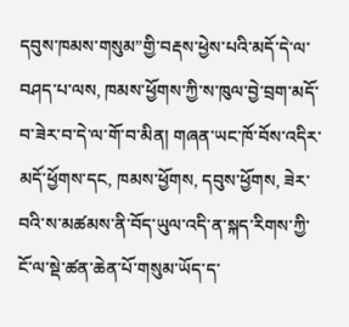དབུས་ཁམས་གསུམ”གྱི་བརྡས་ཕྱེས་པའི་མདོ་དེ་ལ་བཤད་པ་ལས, ཁམས་ཕྱོགས་ཀྱི་ས་ཁུལ་བྱེ་བྲག་མདོ་བ་ཟེར་བ་དེ་ལ་གོ་བ་མིན། གཞན་ཡང་ཁོ་བོས་འདིར་མདོ་ཕྱོགས་དང, ཁམས་ཕྱོགས, དབུས་ཕྱོགས, ཟེར་བའི་ས་མཚམས་ནི་བོད་ཡུལ་འདི་ན་སྐད་རིགས་ཀྱི་ངོ་ལ་སྡེ་ཚན་ཆེན་པོ་གསུམ་ཡོད་ད་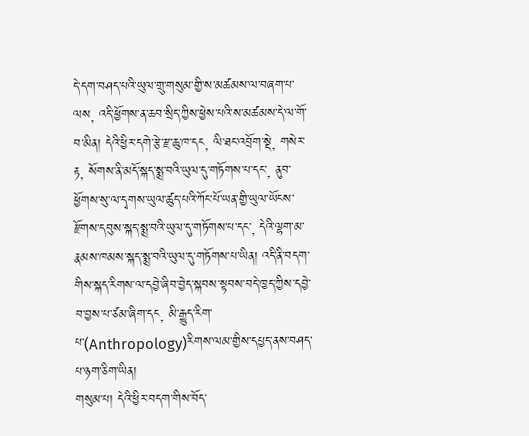དེ་དག་བཤད་པའི་ཡུལ་གྲུ་གསུམ་གྱི་ས་མཚམས་ལ་བཞག་པ་ལས, འདི་ཕྱོགས་ན་ཆབ་སྲིད་ཀྱིས་ཕྱེས་པའི་ས་མཚམས་དེ་ལ་གོ་བ་མིན། དེའི་ཕྱིར་དགེ་རྩེ་རྫ་ཆུ་ཁ་དང, ལི་ཐང་འབྲོག་སྡེ, གསེར་རྟ, སོགས་ནི་མདོ་སྐད་སྨྲ་བའི་ཡུལ་དུ་གཏོགས་པ་དང་, ནུབ་ཕྱོགས་སུ་ལ་དྭགས་ཡུལ་ཚུད་པའི་ཀོང་པོ་ཡན་གྱི་ཡུལ་ཡོངས་རྫོགས་དབུས་སྐད་སྨྲ་བའི་ཡུལ་དུ་གཏོགས་པ་དང་, དེའི་ལྷག་མ་རྣམས་ཁམས་སྐད་སྨྲ་བའི་ཡུལ་དུ་གཏོགས་པ་ཡིན། འདི་ནི་བདག་གིས་སྐད་རིགས་ལ་དབྱེ་ཞིབ་བྱེད་སྐབས་སྟབས་བདེ་ཁྱད་ཀྱིས་དབྱེ་བ་བྱས་པ་ཙམ་ཞིག་དང, མི་རྒྱུད་རིག་པ་(Anthropology)རིགས་ལམ་གྱིས་དཔྱད་ནས་བཤད་པ་ཉག་ཅིག་ཡིན།
གསུམ་པ། དེའི་ཕྱིར་བདག་གིས་བོད་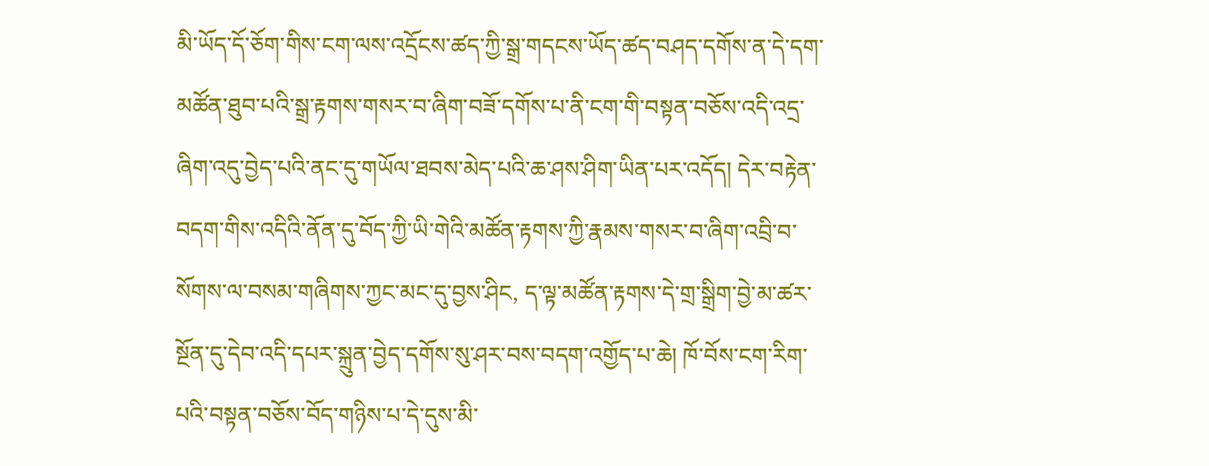མི་ཡོད་དོ་ཅོག་གིས་ངག་ལས་འདྲོངས་ཚད་ཀྱི་སྒྲ་གདངས་ཡོད་ཚད་བཤད་དགོས་ན་དེ་དག་མཚོན་ཐུབ་པའི་སྒྲ་རྟགས་གསར་བ་ཞིག་བཟོ་དགོས་པ་ནི་ངག་གི་བསྟན་བཅོས་འདི་འདྲ་ཞིག་འདུ་བྱེད་པའི་ནང་དུ་གཡོལ་ཐབས་མེད་པའི་ཆ་ཤས་ཤིག་ཡིན་པར་འདོད། དེར་བརྟེན་བདག་གིས་འདིའི་ནོན་དུ་བོད་ཀྱི་ཡི་གེའི་མཚོན་རྟགས་ཀྱི་རྣམས་གསར་བ་ཞིག་འབྲི་བ་སོགས་ལ་བསམ་གཞིགས་ཀྱང་མང་དུ་བྱས་ཤིང, ད་ལྟ་མཚོན་རྟགས་དེ་གྲ་སྒྲིག་བྱེ་མ་ཚར་སྔོན་དུ་དེབ་འདི་དཔར་སྐྲུན་བྱེད་དགོས་སུ་ཤར་བས་བདག་འགྱོད་པ་ཆེ། ཁོ་བོས་ངག་རིག་པའི་བསྟན་བཅོས་བོད་གཉིས་པ་དེ་དུས་མི་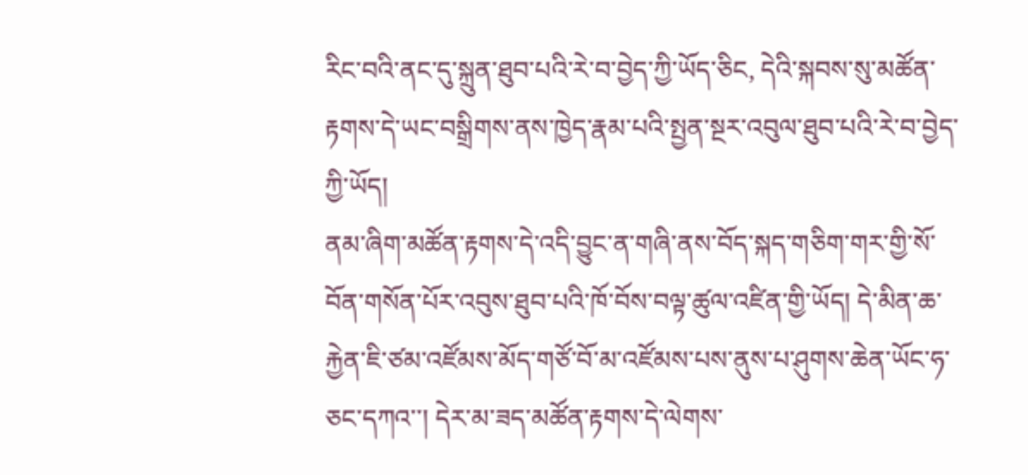རིང་བའི་ནང་དུ་སྐྲུན་ཐུབ་པའི་རེ་བ་བྱེད་ཀྱི་ཡོད་ཅིང, དེའི་སྐབས་སུ་མཚོན་རྟགས་དེ་ཡང་བསྒྲིགས་ནས་ཁྱེད་རྣམ་པའི་སྤྱན་སྔར་འབུལ་ཐུབ་པའི་རེ་བ་བྱེད་ཀྱི་ཡོད།
ནམ་ཞིག་མཚོན་རྟགས་དེ་འདི་བྱུང་ན་གཞི་ནས་བོད་སྐད་གཅིག་གར་གྱི་སོ་བོན་གསོན་པོར་འབུས་ཐུབ་པའི་ཁོ་བོས་བལྟ་ཚུལ་འཛིན་གྱི་ཡོད། དེ་མིན་ཆ་རྐྱེན་ཇི་ཙམ་འཛོམས་མོད་གཙོ་བོ་མ་འཛོམས་པས་ནུས་པ་ཤུགས་ཆེན་ཡོང་ཧ་ཅང་དཀའ་་། དེར་མ་ཟད་མཚོན་རྟགས་དེ་ལེགས་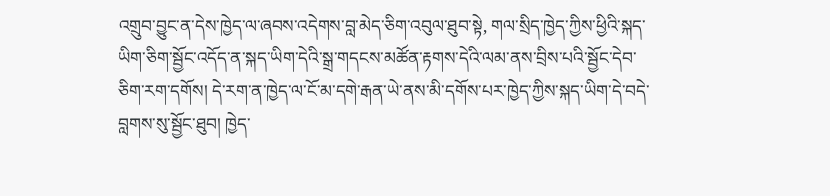འགྲུབ་བྱུང་ན་དེས་ཁྱེད་ལ་ཞབས་འདེགས་བླ་མེད་ཅིག་འབུལ་ཐུབ་སྟེ, གལ་སྲིད་ཁྱེད་ཀྱིས་ཕྱིའི་སྐད་ཡིག་ཅིག་སྦྱོང་འདོད་ན་སྐད་ཡིག་དེའི་སྒྲ་གདངས་མཚོན་རྟགས་དེའི་ལམ་ནས་བྲིས་པའི་སྦྱོང་དེབ་ཅིག་རག་དགོས། དེ་རག་ན་ཁྱེད་ལ་ངོ་མ་དགེ་རྒན་ཡེ་ནས་མི་དགོས་པར་ཁྱེད་ཀྱིས་སྐད་ཡིག་དེ་བདེ་བླགས་སུ་སྦྱོང་ཐུབ། ཁྱེད་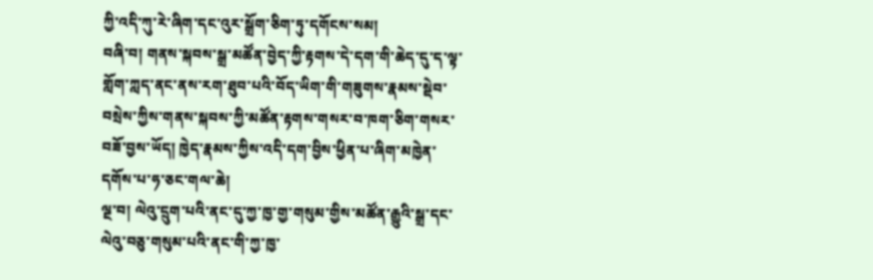ཀྱི་འདི་ཀུ་རེ་ཞིག་དང་འུར་སྒྲོག་ཅིག་ཏུ་དགོངས་སམ།
བཞི་བ། གནས་སྐབས་སྒྲ་མཚོན་བྱེད་ཀྱི་རྟགས་དེ་དག་གི་ཆེད་དུ་ད་ལྟ་གློག་ཀླད་ནང་ནས་རག་ཐུབ་པའི་བོད་ཡིག་གི་གཟུགས་རྣམས་སྡེབ་བསྲེས་ཀྱིས་གནས་སྐབས་ཀྱི་མཚོན་རྟགས་གསར་བ་ཁག་ཅིག་གསར་བཟོ་བྱས་ཡོད། ཁྱེད་རྣམས་ཀྱིས་འདི་དག་བྱིས་ཕྱིན་པ་ཞིག་མཁྱེན་དགོས་པ་ཧ་ཅང་གལ་ཆེ།
ལྔ་བ། ལེའུ་དྲུག་པའི་ནང་དུ་ཀྱ་ཁྱ་གྱ་གསུམ་གྱིས་མཚོན་རྒྱུའི་སྒྲ་དང་ལེའུ་བཅུ་གསུམ་པའི་ནང་གི་ཀྱ་ཁྱ་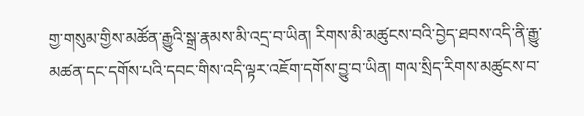གྱ་གསུམ་གྱིས་མཚོན་རྒྱུའི་སྒྲ་རྣམས་མི་འདྲ་བ་ཡིན། རིགས་མི་མཚུངས་བའི་བྱེད་ཐབས་འདི་ནི་རྒྱུ་མཚན་དང་དགོས་པའི་དབང་གིས་འདི་ལྟར་འཇོག་དགོས་བྱུ་བ་ཡིན། གལ་སྲིད་རིགས་མཚུངས་བ་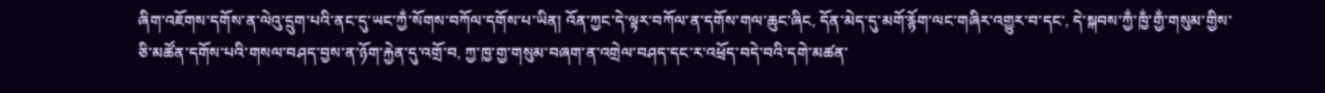ཞིག་འཇོགས་དགོས་ན་ལེའུ་དྲུག་པའི་ནང་དུ་ཡང་ཀྱྂ་སོགས་བཀོལ་དགོས་པ་ཡིན། འོན་ཀྱང་དེ་ལྟར་བཀོལ་ན་དགོས་གལ་ཆུང་ཞིང, དོན་མེད་དུ་མགོ་རྙོག་ལང་གཞིར་འགྱུར་བ་དང་, དེ་སྐབས་ཀྱྂ་ཁྱྂ་གྱྂ་གསུམ་གྱིས་ཅི་མཚོན་དགོས་པའི་གསལ་བཤད་བྱས་ན་ཉོག་རྐྱེན་དུ་འགྲོ་བ, ཀྱ་ཁྱ་གྱ་གསུམ་བཞག་ན་འགྲེལ་བཤད་དང་ར་འཕྲོད་བདེ་བའི་དགེ་མཚན་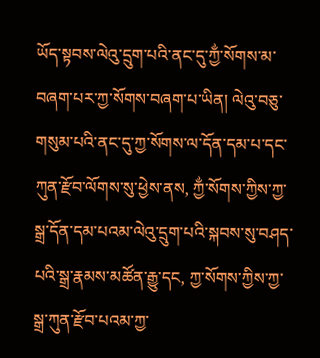ཡོད་སྟབས་ལེའུ་དྲུག་པའི་ནང་དུ་ཀྱྂ་སོགས་མ་བཞག་པར་ཀྱ་སོགས་བཞག་པ་ཡིན། ལེའུ་བཅུ་གསུམ་པའི་ནང་དུ་ཀྱ་སོགས་ལ་དོན་དམ་པ་དང་ཀུན་རྫོབ་ལོགས་སུ་ཕྱེས་ནས, ཀྱྂ་སོགས་ཀྱིས་ཀྱ་སྒྲ་དོན་དམ་པའམ་ལེའུ་དྲུག་པའི་སྐབས་སུ་བཤད་པའི་སྒྲ་རྣམས་མཚོན་རྒྱུ་དང, ཀྱ་སོགས་ཀྱིས་ཀྱ་སྒྲ་ཀུན་རྫོབ་པའམ་ཀྱ་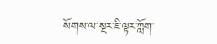སོགས་ལ་སྔར་ཇི་ལྟར་ཀློག་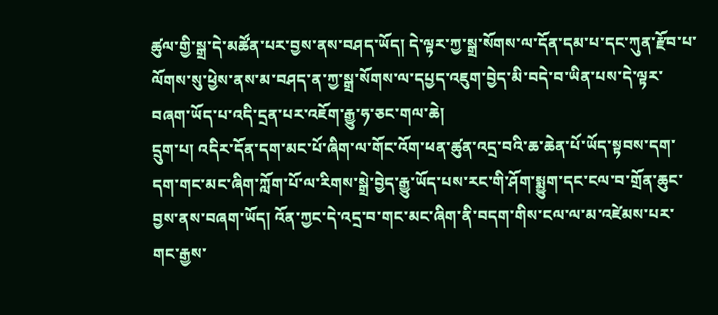ཚུལ་གྱི་སྒྲ་དེ་མཚོན་པར་བྱས་ནས་བཤད་ཡོད། དེ་ལྟར་ཀྱ་སྒྲ་སོགས་ལ་དོན་དམ་པ་དང་ཀུན་རྫོབ་པ་ལོགས་སུ་ཕྱེས་ནས་མ་བཤད་ན་ཀྱ་སྒྲ་སོགས་ལ་དཔྱད་འཇུག་བྱེད་མི་བདེ་བ་ཡིན་པས་དེ་ལྟར་བཞག་ཡོད་པ་འདི་དྲན་པར་འཇོག་རྒྱུ་ཧ་ཅང་གལ་ཆེ།
དྲུག་པ། འདིར་དོན་དག་མང་པོ་ཞིག་ལ་གོང་འོག་ཕན་ཚུན་འདྲ་བའི་ཆ་ཆེན་པོ་ཡོད་སྟབས་དག་དག་གང་མང་ཞིག་ཀློག་པོ་ལ་རིགས་སྒྲེ་བྱེད་རྒྱུ་ཡོད་པས་རང་གི་ཤོག་སྨྱུག་དང་ངལ་བ་གྲོན་ཆུང་བྱས་ནས་བཞག་ཡོད། འོན་ཀྱང་དེ་འདྲ་བ་གང་མང་ཞིག་ནི་བདག་གིས་ངལ་ལ་མ་འཛེམས་པར་གང་རྒྱས་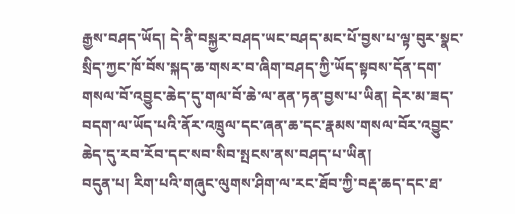རྒྱས་བཤད་ཡོད། དེ་ནི་བསྐྱར་བཤད་ཡང་བཤད་མང་པོ་བྱས་པ་ལྟ་བུར་སྣང་སྲིད་ཀྱང་ཁོ་བོས་སྐད་ཆ་གསར་བ་ཞིག་བཤད་ཀྱི་ཡོད་སྟབས་དོན་དག་གསལ་བོ་འབྱུང་ཆེད་དུ་གལ་བོ་ཆེ་ལ་ནན་ཏན་བྱས་པ་ཡིན། དེར་མ་ཟད་བདག་ལ་ཡོད་པའི་ནོར་འཁྲུལ་དང་ཞན་ཆ་དང་རྣམས་གསལ་བོར་འབྱུང་ཆེད་དུ་རབ་རོབ་དང་སབ་སིབ་སྤངས་ནས་བཤད་པ་ཡིན།
བདུན་པ། རིག་པའི་གཞུང་ལུགས་ཤིག་ལ་རང་ཐོབ་ཀྱི་བརྡ་ཆད་དང་ཐ་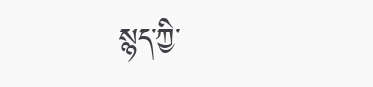སྙད་ཀྱི་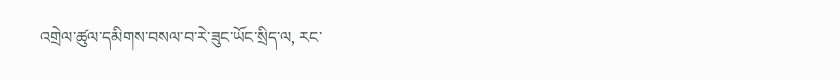འགྲེལ་ཚུལ་དམིགས་བསལ་བ་རེ་ཟུང་ཡོང་སྲིད་ལ, རང་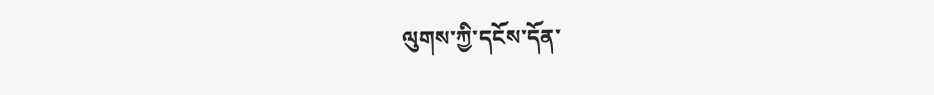ལུགས་ཀྱི་དངོས་དོན་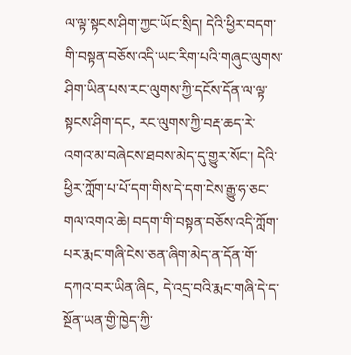ལ་ལྟ་སྟངས་ཤིག་ཀྱང་ཡོང་སྲིད། དེའི་ཕྱིར་བདག་གི་བསྟན་བཅོས་འདི་ཡང་རིག་པའི་གཞུང་ལུགས་ཤིག་ཡིན་པས་རང་ལུགས་ཀྱི་དངོས་དོན་ལ་ལྟ་སྟངས་ཤིག་དང, རང་ལུགས་ཀྱི་བརྡ་ཆད་རེ་འགའ་མ་བཞེངས་ཐབས་མེད་དུ་གྱུར་སོང་། དེའི་ཕྱིར་ཀློག་པ་པོ་དག་གིས་དེ་དག་ངེས་རྒྱུ་ཧ་ཅང་གལ་འགའ་ཆེ། བདག་གི་བསྟན་བཅོས་འདི་ཀློག་པར་རྨང་གཞི་ངེས་ཅན་ཞིག་མེད་ན་དོན་གོ་དཀའ་བར་ཡིན་ཞིང, དེ་འདྲ་བའི་རྨང་གཞི་དེ་ད་སྔོན་ཡན་གྱི་ཁྱེད་ཀྱི་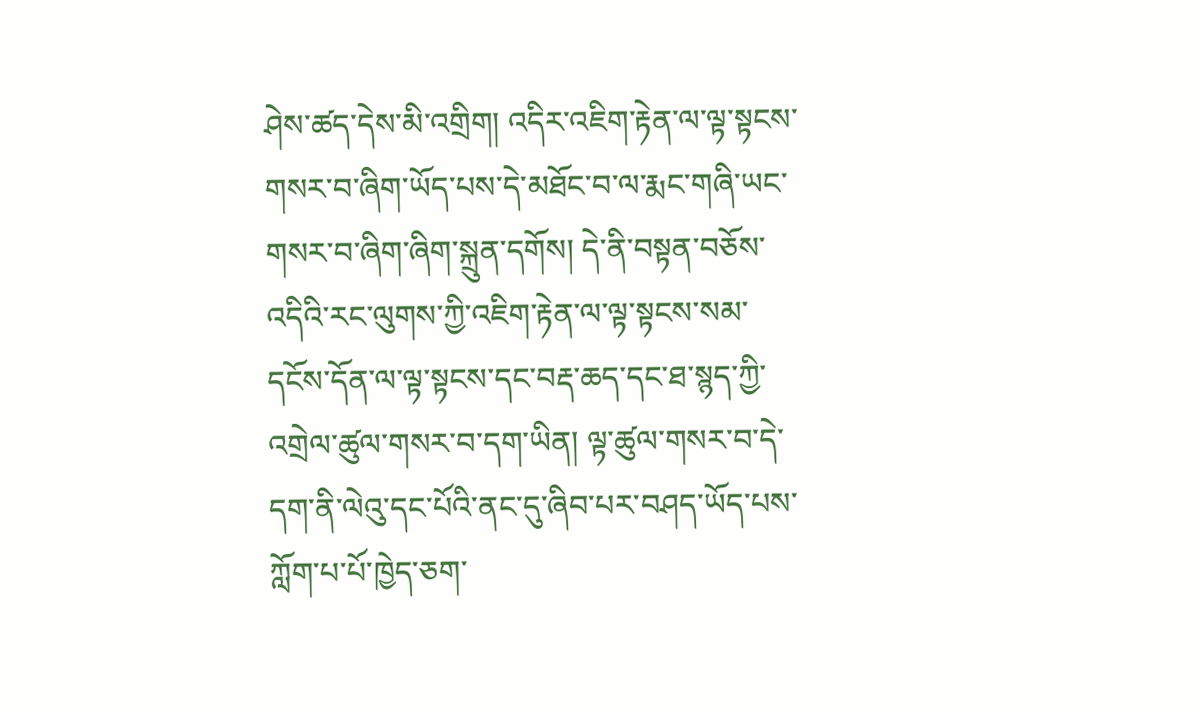ཤེས་ཚད་དེས་མི་འགྲིག། འདིར་འཇིག་རྟེན་ལ་ལྟ་སྟངས་གསར་བ་ཞིག་ཡོད་པས་དེ་མཐོང་བ་ལ་རྨང་གཞི་ཡང་གསར་བ་ཞིག་ཞིག་སྐྲུན་དགོས། དེ་ནི་བསྟན་བཅོས་འདིའི་རང་ལུགས་ཀྱི་འཇིག་རྟེན་ལ་ལྟ་སྟངས་སམ་དངོས་དོན་ལ་ལྟ་སྟངས་དང་བརྡ་ཆད་དང་ཐ་སྙད་ཀྱི་འགྲེལ་ཚུལ་གསར་བ་དག་ཡིན། ལྟ་ཚུལ་གསར་བ་དེ་དག་ནི་ལེའུ་དང་པོའི་ནང་དུ་ཞིབ་པར་བཤད་ཡོད་པས་ཀློག་པ་པོ་ཁྱེད་ཅག་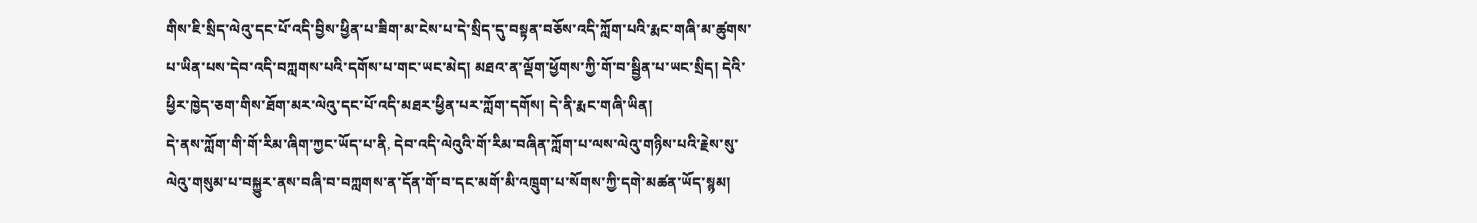གིས་ཇི་སྲིད་ལེའུ་དང་པོ་འདི་བྱིས་ཕྱིན་པ་ཟིག་མ་ངེས་པ་དེ་སྲིད་དུ་བསྟན་བཅོས་འདི་ཀློག་པའི་རྨང་གཞི་མ་ཚུགས་པ་ཡིན་པས་དེབ་འདི་བཀླགས་པའི་དགོས་པ་གང་ཡང་མེད། མཐའ་ན་ལྡོག་ཕྱོགས་ཀྱི་གོ་བ་སྦྱིན་པ་ཡང་སྲིད། དེའི་ཕྱིར་ཁྱེད་ཅག་གིས་ཐོག་མར་ལེའུ་དང་པོ་འདི་མཐར་ཕྱིན་པར་ཀློག་དགོས། དེ་ནི་རྨང་གཞི་ཡིན།
དེ་ནས་ཀློག་གི་གོ་རིམ་ཞིག་ཀྱང་ཡོད་པ་ནི, དེབ་འདི་ལེའུའི་གོ་རིམ་བཞིན་ཀློག་པ་ལས་ལེའུ་གཉིས་པའི་རྗེས་སུ་ལེའུ་གསུམ་པ་བསྐྱུར་ནས་བཞི་བ་བཀླགས་ན་དོན་གོ་བ་དང་མགོ་མི་འཁྲུག་པ་སོགས་ཀྱི་དགེ་མཚན་ཡོད་སྙམ།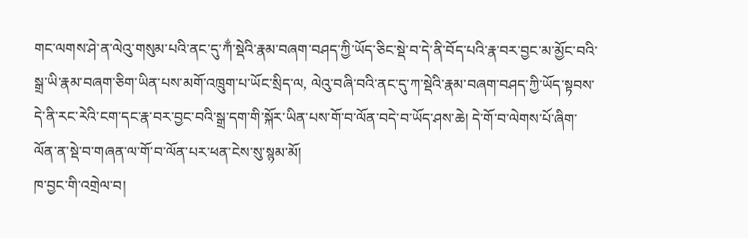གང་ལགས་ཤེ་ན་ལེའུ་གསུམ་པའི་ནང་དུ་ཀྂ་སྡེའི་རྣམ་བཞག་བཤད་ཀྱི་ཡོད་ཅིང་སྡེ་བ་དེ་ནི་བོད་པའི་རྣ་བར་བྱང་མ་མྱོང་བའི་སྒྲ་ཡི་རྣམ་བཞག་ཅིག་ཡིན་པས་མགོ་འཁྲུག་པ་ཡོང་སྲིད་ལ, ལེའུ་བཞི་བའི་ནང་དུ་ཀ་སྡེའི་རྣམ་བཞག་བཤད་ཀྱི་ཡོད་སྟབས་དེ་ནི་རང་རེའི་ངག་དང་རྣ་བར་བྱང་བའི་སྒྲ་དག་གི་སྐོར་ཡིན་པས་གོ་བ་ལོན་བདེ་བ་ཡོད་ཤས་ཆེ། དེ་གོ་བ་ལེགས་པོ་ཞིག་ལོན་ན་སྡེ་བ་གཞན་ལ་གོ་བ་ལོན་པར་ཕན་ངེས་སུ་སྙམ་མོ།
ཁ་བྱང་གི་འགྲེལ་བ།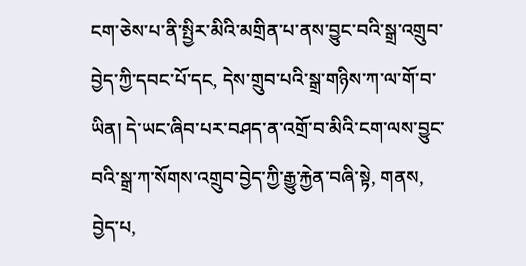ངག་ཅེས་པ་ནི་སྤྱིར་མིའི་མགྲིན་པ་ནས་བྱུང་བའི་སྒྲ་འགྲུབ་བྱེད་ཀྱི་དབང་པོ་དང, དེས་གྲུབ་པའི་སྒྲ་གཉིས་ཀ་ལ་གོ་བ་ཡིན། དེ་ཡང་ཞིབ་པར་བཤད་ན་འགྲོ་བ་མིའི་ངག་ལས་བྱུང་བའི་སྒྲ་ཀ་སོགས་འགྲུབ་བྱེད་ཀྱི་རྒྱུ་རྐྱེན་བཞི་སྟེ, གནས, བྱེད་པ,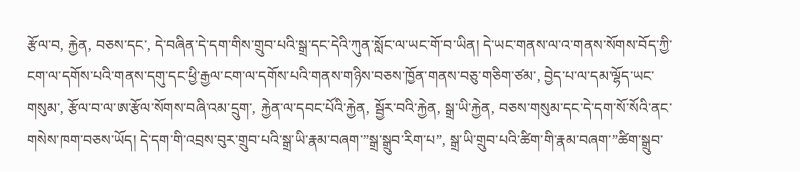རྩོལ་བ, རྐྱེན, བཅས་དང་, དེ་བཞིན་དེ་དག་གིས་གྲུབ་པའི་སྒྲ་དང་དེའི་ཀུན་སློང་ལ་ཡང་གོ་བ་ཡིན། དེ་ཡང་གནས་ལ་འ་གནས་སོགས་བོད་ཀྱི་ངག་ལ་དགོས་པའི་གནས་དགུ་དང་ཕྱི་རྒྱལ་ངག་ལ་དགོས་པའི་གནས་གཉིས་བཅས་ཁྱོན་གནས་བཅུ་གཅིག་ཙམ་, བྱེད་པ་ལ་དམ་ལྷོད་ཡང་གསུམ་, རྩོལ་བ་ལ་ཨ་རྩོལ་སོགས་བཞི་འམ་དྲུག་, རྐྱེན་ལ་དབང་པོའི་རྐྱེན, སྦྱོར་བའི་རྐྱེན, སྒྲ་ཡི་རྐྱེན, བཅས་གསུམ་དང་དེ་དག་སོ་སོའི་ནང་གསེས་ཁག་བཅས་ཡོད། དེ་དག་གི་འབྲས་བུར་གྲུབ་པའི་སྒྲ་ཡི་རྣམ་བཞག་”སྒྲ་སྒྲུབ་རིག་པ”, སྒྲ་ཡི་གྲུབ་པའི་ཚིག་གི་རྣམ་བཞག་”ཚིག་སྒྲུབ་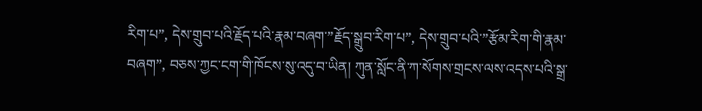རིག་པ”, དེས་གྲུབ་པའི་རྗོད་པའི་རྣམ་བཞག་”རྗོད་སྒྲུབ་རིག་པ”, དེས་གྲུབ་པའི་”རྩོམ་རིག་གི་རྣམ་བཞག”, བཅས་ཀྱང་ངག་གི་ཁོངས་སུ་འདུ་བ་ཡིན། ཀུན་སློང་ནི་ཀ་སོགས་གྲངས་ལས་འདས་པའི་སྒྲ་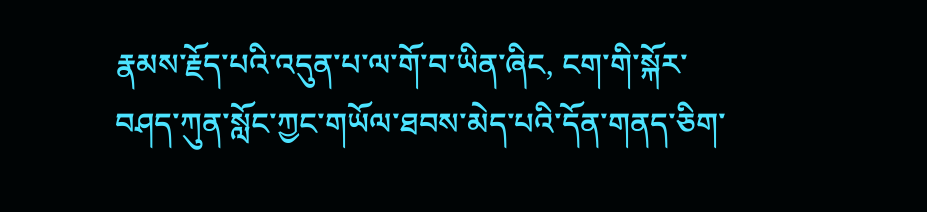རྣམས་རྗོད་པའི་འདུན་པ་ལ་གོ་བ་ཡིན་ཞིང, ངག་གི་སྐོར་བཤད་ཀུན་སློང་ཀྱང་གཡོལ་ཐབས་མེད་པའི་དོན་གནད་ཅིག་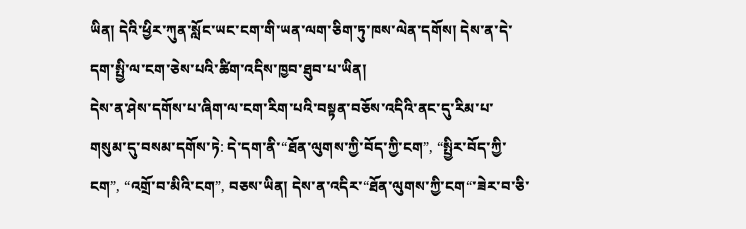ཡིན། དེའི་ཕྱིར་ཀུན་སློང་ཡང་ངག་གི་ཡན་ལག་ཅིག་ཏུ་ཁས་ལེན་དགོས། དེས་ན་དེ་དག་སྤྱི་ལ་ངག་ཅེས་པའི་ཚིག་འདིས་ཁྱབ་ཐུབ་པ་ཡིན།
དེས་ན་ཤེས་དགོས་པ་ཞིག་ལ་ངག་རིག་པའི་བསྟན་བཅོས་འདིའི་ནང་དུ་རིམ་པ་གསུམ་དུ་བསམ་དགོས་ཏེ: དེ་དག་ནི་“ཐོན་ལུགས་ཀྱི་བོད་ཀྱི་ངག”, “སྤྱིར་བོད་ཀྱི་ངག”, “འགྲོ་བ་མིའི་ངག”, བཅས་ཡིན། དེས་ན་འདིར་“ཐོན་ལུགས་ཀྱི་ངག“་ཟེར་བ་ཅི་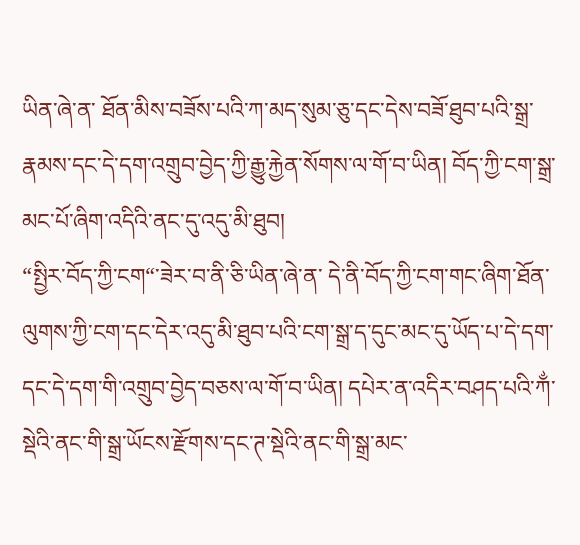ཡིན་ཞེ་ན་ ཐོན་མིས་བཟོས་པའི་ཀ་མད་སུམ་ཅུ་དང་དེས་བཟོ་ཐུབ་པའི་སྒྲ་རྣམས་དང་དེ་དག་འགྲུབ་བྱེད་ཀྱི་རྒྱུ་རྐྱེན་སོགས་ལ་གོ་བ་ཡིན། བོད་ཀྱི་ངག་སྒྲ་མང་པོ་ཞིག་འདིའི་ནང་དུ་འདུ་མི་ཐུབ།
“སྤྱིར་བོད་ཀྱི་ངག“་ཟེར་བ་ནི་ཅི་ཡིན་ཞེ་ན་ དེ་ནི་བོད་ཀྱི་ངག་གང་ཞིག་ཐོན་ལུགས་ཀྱི་ངག་དང་དེར་འདུ་མི་ཐུབ་པའི་ངག་སྒྲ་ད་དུང་མང་དུ་ཡོད་པ་དེ་དག་དང་དེ་དག་གི་འགྲུབ་བྱེད་བཅས་ལ་གོ་བ་ཡིན། དཔེར་ན་འདིར་བཤད་པའི་ཀྂ་སྡེའི་ནང་གི་སྒྲ་ཡོངས་རྫོགས་དང་ཊ་སྡེའི་ནང་གི་སྒྲ་མང་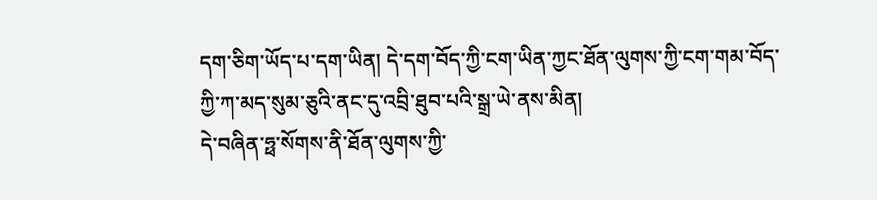དག་ཅིག་ཡོད་པ་དག་ཡིན། དེ་དག་བོད་ཀྱི་ངག་ཡིན་ཀྱང་ཐོན་ལུགས་ཀྱི་ངག་གམ་བོད་ཀྱི་ཀ་མད་སུམ་ཅུའི་ནང་དུ་འབྲི་ཐུབ་པའི་སྒྲ་ཡེ་ནས་མིན།
དེ་བཞིན་ཧྥ་སོགས་ནི་ཐོན་ལུགས་ཀྱི་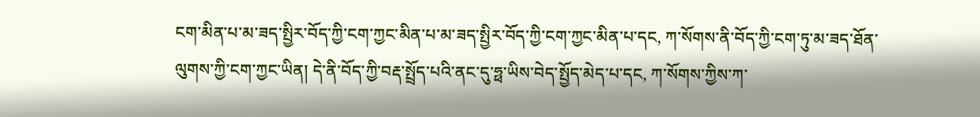ངག་མིན་པ་མ་ཟད་སྤྱིར་བོད་ཀྱི་ངག་ཀྱང་མིན་པ་མ་ཟད་སྤྱིར་བོད་ཀྱི་ངག་ཀྱང་མིན་པ་དང, ཀ་སོགས་ནི་བོད་ཀྱི་ངག་ཏུ་མ་ཟད་ཐོན་ལུགས་ཀྱི་ངག་ཀྱང་ཡིན། དེ་ནི་བོད་ཀྱི་བརྡ་སྤྲོད་པའི་ནང་དུ་ཧྥ་ཡིས་བེད་སྤྱོད་མེད་པ་དང, ཀ་སོགས་ཀྱིས་ཀ་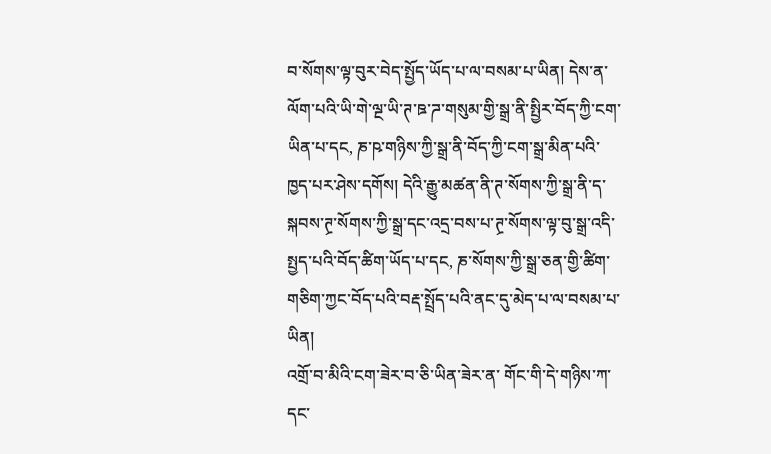བ་སོགས་ལྟ་བུར་བེད་སྤྱོད་ཡོད་པ་ལ་བསམ་པ་ཡིན། དེས་ན་ལོག་པའི་ཡི་གེ་ལྔ་ཡི་ཊ་ཋ་ཌ་གསུམ་གྱི་སྒྲ་ནི་སྤྱིར་བོད་ཀྱི་ངག་ཡིན་པ་དང, ཎ་ཥ་གཉིས་ཀྱི་སྒྲ་ནི་བོད་ཀྱི་ངག་སྒྲ་མིན་པའི་ཁྱད་པར་ཤེས་དགོས། དེའི་རྒྱུ་མཚན་ནི་ཊ་སོགས་ཀྱི་སྒྲ་ནི་ད་སྐབས་ཊྲ་སོགས་ཀྱི་སྒྲ་དང་འདྲ་བས་པ་ཊྲ་སོགས་ལྟ་བུ་སྒྲ་འདི་སྤྱད་པའི་བོད་ཚིག་ཡོད་པ་དང, ཎ་སོགས་ཀྱི་སྒྲ་ཅན་གྱི་ཚིག་གཅིག་ཀྱང་བོད་པའི་བརྡ་སྤྲོད་པའི་ནང་དུ་མེད་པ་ལ་བསམ་པ་ཡིན།
འགྲོ་བ་མིའི་ངག་ཟེར་བ་ཅི་ཡིན་ཟེར་ན་ གོང་གི་དེ་གཉིས་ཀ་དང་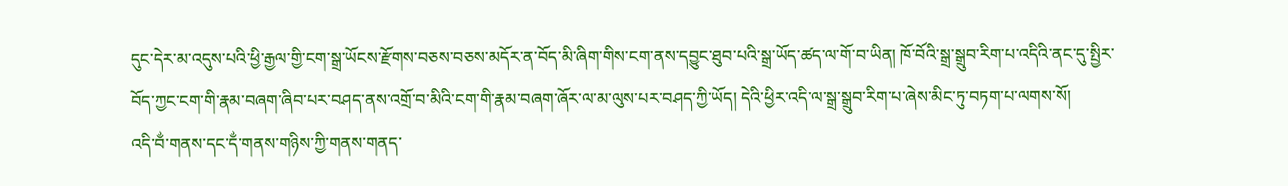དུང་དེར་མ་འདུས་པའི་ཕྱི་རྒྱལ་གྱི་ངག་སྒྲ་ཡོངས་རྫོགས་བཅས་བཅས་མདོར་ན་བོད་མི་ཞིག་གིས་ངག་ནས་དབྱུང་ཐུབ་པའི་སྒྲ་ཡོད་ཚད་ལ་གོ་བ་ཡིན། ཁོ་བོའི་སྒྲ་སྒྲུབ་རིག་པ་འདིའི་ནང་དུ་སྤྱིར་བོད་ཀྱང་ངག་གི་རྣམ་བཞག་ཞིབ་པར་བཤད་ནས་འགྲོ་བ་མིའི་ངག་གི་རྣམ་བཞག་ཞོར་ལ་མ་ལུས་པར་བཤད་ཀྱི་ཡོད། དེའི་ཕྱིར་འདི་ལ་སྒྲ་སྒྲུབ་རིག་པ་ཞེས་མིང་ཏུ་བཏག་པ་ལགས་སོ།
འདི་བྂ་གནས་དང་དྂ་གནས་གཉིས་ཀྱི་གནས་གནད་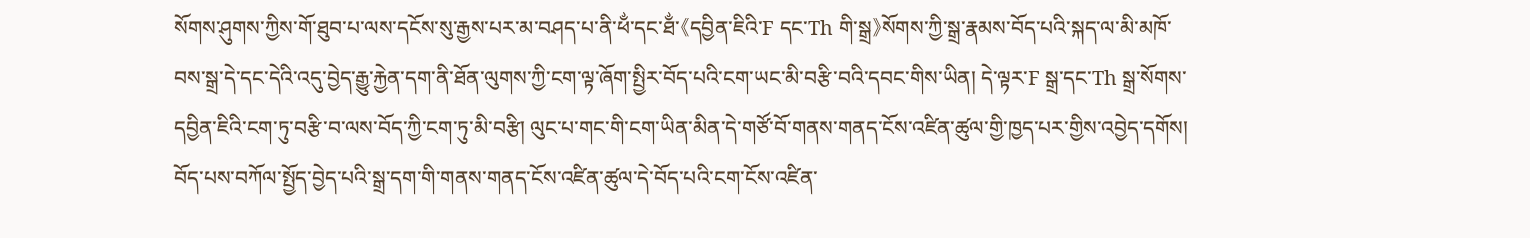སོགས་ཤུགས་ཀྱིས་གོ་ཐུབ་པ་ལས་དངོས་སུ་རྒྱས་པར་མ་བཤད་པ་ནི་ཕྂ་དང་ཐྂ་《དབྱིན་ཇིའི་F དང་Th གི་སྒྲ》སོགས་ཀྱི་སྒྲ་རྣམས་བོད་པའི་སྐད་ལ་མི་མཁོ་བས་སྒྲ་དེ་དང་དེའི་འདུ་བྱེད་རྒྱུ་རྐྱེན་དག་ནི་ཐོན་ལུགས་ཀྱི་ངག་ལྟ་ཞོག་སྤྱིར་བོད་པའི་ངག་ཡང་མི་བརྩི་བའི་དབང་གིས་ཡིན། དེ་ལྟར་F སྒྲ་དང་Th སྒྲ་སོགས་དབྱིན་ཇིའི་ངག་ཏུ་བརྩི་བ་ལས་བོད་ཀྱི་ངག་ཏུ་མི་བརྩི། ལུང་པ་གང་གི་ངག་ཡིན་མིན་དེ་གཙོ་བོ་གནས་གནད་ངོས་འཛིན་ཚུལ་གྱི་ཁྱད་པར་གྱིས་འབྱེད་དགོས། བོད་པས་བཀོལ་སྤྱོད་བྱེད་པའི་སྒྲ་དག་གི་གནས་གནད་ངོས་འཛིན་ཚུལ་དེ་བོད་པའི་ངག་ངོས་འཛིན་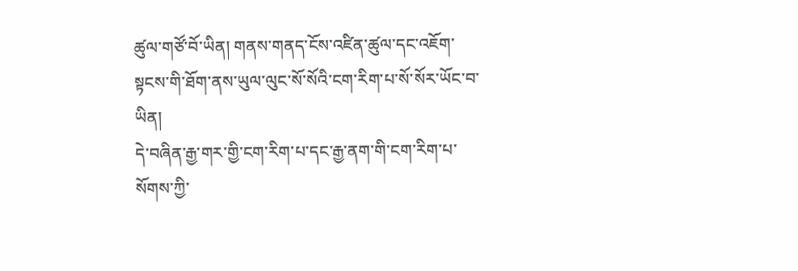ཚུལ་གཙོ་བོ་ཡིན། གནས་གནད་ངོས་འཛིན་ཚུལ་དང་འཇོག་སྟངས་གི་ཐོག་ནས་ཡུལ་ལུང་སོ་སོའི་ངག་རིག་པ་སོ་སོར་ཡོང་བ་ཡིན།
དེ་བཞིན་རྒྱ་གར་གྱི་ངག་རིག་པ་དང་རྒྱ་ནག་གི་ངག་རིག་པ་སོགས་ཀྱི་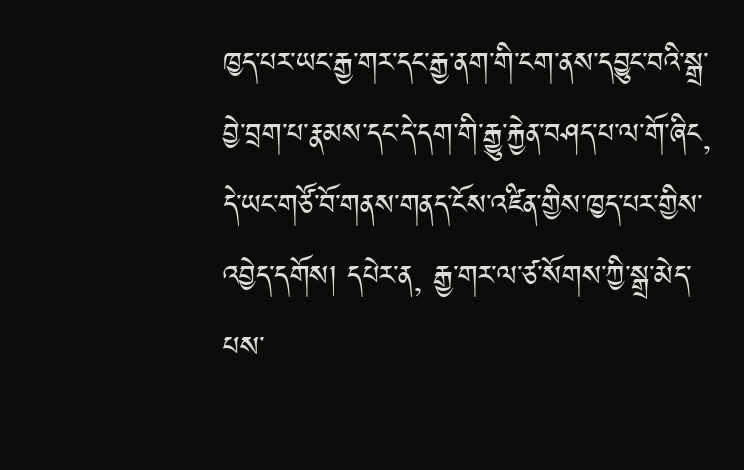ཁྱད་པར་ཡང་རྒྱ་གར་དང་རྒྱ་ནག་གི་ངག་ནས་དབྱུང་བའི་སྒྲ་བྱེ་བྲག་པ་རྣམས་དང་དེ་དག་གི་རྒྱུ་རྐྱེན་བཤད་པ་ལ་གོ་ཞིང, དེ་ཡང་གཙོ་བོ་གནས་གནད་ངོས་འཛིན་གྱིས་ཁྱད་པར་གྱིས་འབྱེད་དགོས། དཔེར་ན, རྒྱ་གར་ལ་ཙ་སོགས་ཀྱི་སྒྲ་མེད་པས་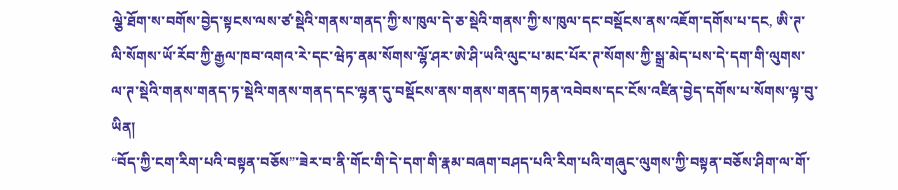ལྕེ་ཐོག་ས་བགོས་བྱེད་སྟངས་ལས་ཙ་སྡེའི་གནས་གནད་ཀྱི་ས་ཁུལ་དེ་ཅ་སྡེའི་གནས་ཀྱི་ས་ཁུལ་དང་བསྡོངས་ནས་འཇོག་དགོས་པ་དང, ཨི་ཊ་ལི་སོགས་ཡོ་རོབ་ཀྱི་རྒྱལ་ཁབ་འགའ་རེ་དང་ཝེཏ་ནམ་སོགས་ལྷོ་ཤར་ཨེ་ཤི་ཡའི་ལུང་པ་མང་པོར་ཊ་སོགས་ཀྱི་སྒྲ་མེད་པས་དེ་དག་གི་ལུགས་ལ་ཊ་སྡེའི་གནས་གནད་ཏ་སྡེའི་གནས་གནད་དང་ལྷན་དུ་བསྡོངས་ནས་གནས་གནད་གཏན་འབེབས་དང་ངོས་འཛིན་བྱེད་དགོས་པ་སོགས་ལྟ་བུ་ཡིན།
“བོད་ཀྱི་ངག་རིག་པའི་བསྟན་བཅོས”་ཟེར་བ་ནི་གོང་གི་དེ་དག་གི་རྣམ་བཞག་བཤད་པའི་རིག་པའི་གཞུང་ལུགས་ཀྱི་བསྟན་བཅོས་ཤིག་ལ་གོ་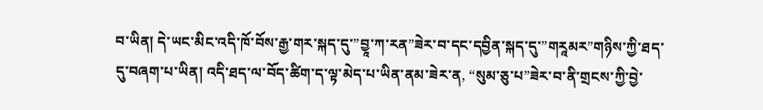བ་ཡིན། དེ་ཡང་མིང་འདི་ཁོ་བོས་རྒྱ་གར་སྐད་དུ་”བྱཱ་ཀ་རན”ཟེར་བ་དང་དབྱིན་སྐད་དུ་”གརཱམར”གཉིས་ཀྱི་ཐད་དུ་བཞག་པ་ཡིན། འདི་ཐད་ལ་བོད་ཚིག་ད་ལྟ་མེད་པ་ཡིན་ནམ་ཟེར་ན, “སུམ་ཅུ་པ”ཟེར་བ་ནི་གྲངས་ཀྱི་བྱེ་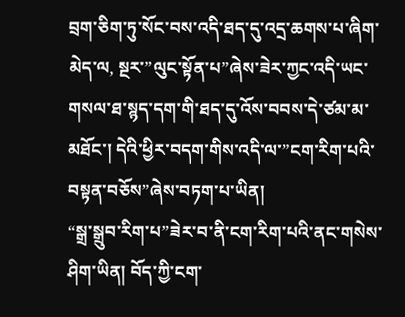བྲག་ཅིག་ཏུ་སོང་བས་འདི་ཐད་དུ་འདྲ་ཆགས་པ་ཞིག་མེད་ལ, སྔར་”ལུང་སྟོན་པ”ཞེས་ཟེར་ཀྱང་འདི་ཡང་གསལ་ཐ་སྙད་དག་གི་ཐད་དུ་འོས་བབས་དེ་ཙམ་མ་མཐོང་། དེའི་ཕྱིར་བདག་གིས་འདི་ལ་”ངག་རིག་པའི་བསྟན་བཅོས”ཞེས་བཏག་པ་ཡིན།
“སྒྲ་སྒྲུབ་རིག་པ”ཟེར་བ་ནི་ངག་རིག་པའི་ནང་གསེས་ཤིག་ཡིན། བོད་ཀྱི་ངག་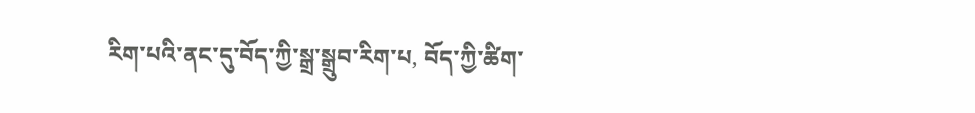རིག་པའི་ནང་དུ་བོད་ཀྱི་སྒྲ་སྒྲུབ་རིག་པ, བོད་ཀྱི་ཚིག་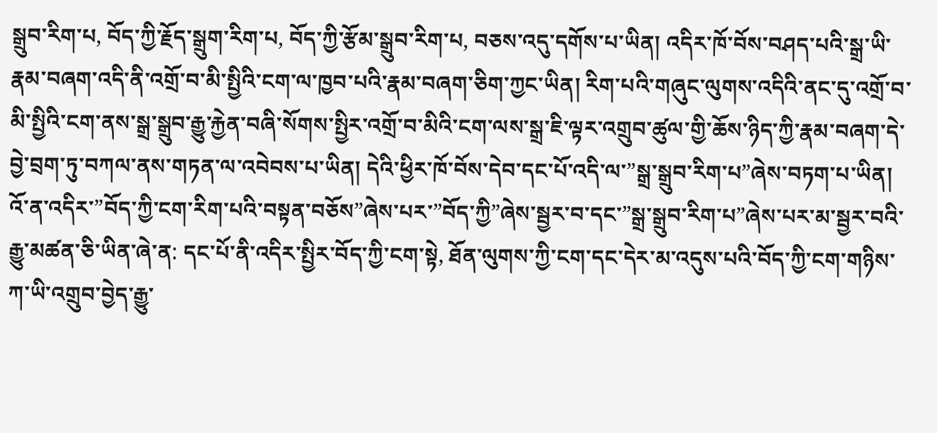སྒྲུབ་རིག་པ, བོད་ཀྱི་རྗོད་སྒྲུག་རིག་པ, བོད་ཀྱི་རྩོམ་སྒྲུབ་རིག་པ, བཅས་འདུ་དགོས་པ་ཡིན། འདིར་ཁོ་བོས་བཤད་པའི་སྒྲ་ཡི་རྣམ་བཞག་འདི་ནི་འགྲོ་བ་མི་སྤྱིའི་ངག་ལ་ཁྱབ་པའི་རྣམ་བཞག་ཅིག་ཀྱང་ཡིན། རིག་པའི་གཞུང་ལུགས་འདིའི་ནང་དུ་འགྲོ་བ་མི་སྤྱིའི་ངག་ནས་སྒྲ་སྒྲུབ་རྒྱུ་རྐྱེན་བཞི་སོགས་སྤྱིར་འགྲོ་བ་མིའི་ངག་ལས་སྒྲ་ཇི་ལྟར་འགྲུབ་ཚུལ་གྱི་ཆོས་ཉིད་ཀྱི་རྣམ་བཞག་དེ་བྱེ་བྲག་ཏུ་བཀལ་ནས་གཏན་ལ་འབེབས་པ་ཡིན། དེའི་ཕྱིར་ཁོ་བོས་དེབ་དང་པོ་འདི་ལ་”སྒྲ་སྒྲུབ་རིག་པ”ཞེས་བཏག་པ་ཡིན།
འོ་ན་འདིར་”བོད་ཀྱི་ངག་རིག་པའི་བསྟན་བཅོས”ཞེས་པར་”བོད་ཀྱི”ཞེས་སྦྱར་བ་དང་”སྒྲ་སྒྲུབ་རིག་པ”ཞེས་པར་མ་སྦྱར་བའི་རྒྱུ་མཚན་ཅི་ཡིན་ཞེ་ན: དང་པོ་ནི་འདིར་སྤྱིར་བོད་ཀྱི་ངག་སྟེ, ཐོན་ལུགས་ཀྱི་ངག་དང་དེར་མ་འདུས་པའི་བོད་ཀྱི་ངག་གཉིས་ཀ་ཡི་འགྲུབ་བྱེད་རྒྱུ་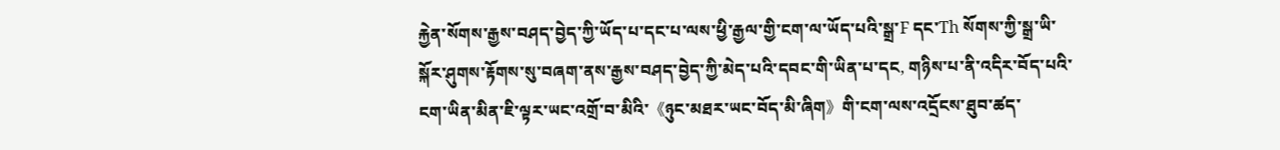རྐྱེན་སོགས་རྒྱས་བཤད་བྱེད་ཀྱི་ཡོད་པ་དང་པ་ལས་ཕྱི་རྒྱལ་གྱི་ངག་ལ་ཡོད་པའི་སྒྲ་F དང་Th སོགས་ཀྱི་སྒྲ་ཡི་སྐོར་ཤུགས་རྟོགས་སུ་བཞག་ནས་རྒྱས་བཤད་བྱེད་ཀྱི་མེད་པའི་དབང་གི་ཡིན་པ་དང, གཉིས་པ་ནི་འདིར་བོད་པའི་ངག་ཡིན་མིན་ཇི་ལྟར་ཡང་འགྲོ་བ་མིའི་《ཉུང་མཐར་ཡང་བོད་མི་ཞིག》གི་ངག་ལས་འདྲོངས་ཐུབ་ཚད་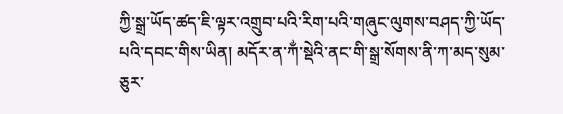ཀྱི་སྒྲ་ཡོད་ཚད་ཇི་ལྟར་འགྲུབ་པའི་རིག་པའི་གཞུང་ལུགས་བཤད་ཀྱི་ཡོད་པའི་དབང་གིས་ཡིན། མདོར་ན་ཀྂ་སྡེའི་ནང་གི་སྒྲ་སོགས་ནི་ཀ་མད་སུམ་ཅུར་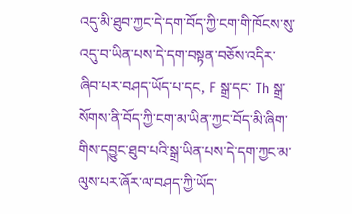འདུ་མི་ཐུབ་ཀྱང་དེ་དག་བོད་ཀྱི་ངག་གི་ཁོངས་སུ་འདུ་བ་ཡིན་པས་དེ་དག་བསྟན་བཅོས་འདིར་ཞིབ་པར་བཤད་ཡོད་པ་དང, F སྒྲ་དང་ Th སྒྲ་སོགས་ནི་བོད་ཀྱི་ངག་མ་ཡིན་ཀྱང་བོད་མི་ཞིག་གིས་དབྱུང་ཐུབ་པའི་སྒྲ་ཡིན་པས་དེ་དག་ཀྱང་མ་ལུས་པར་ཞོར་ལ་བཤད་ཀྱི་ཡོད་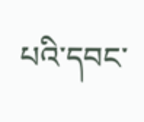པའི་དབང་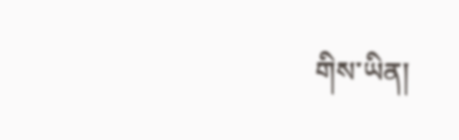གིས་ཡིན།